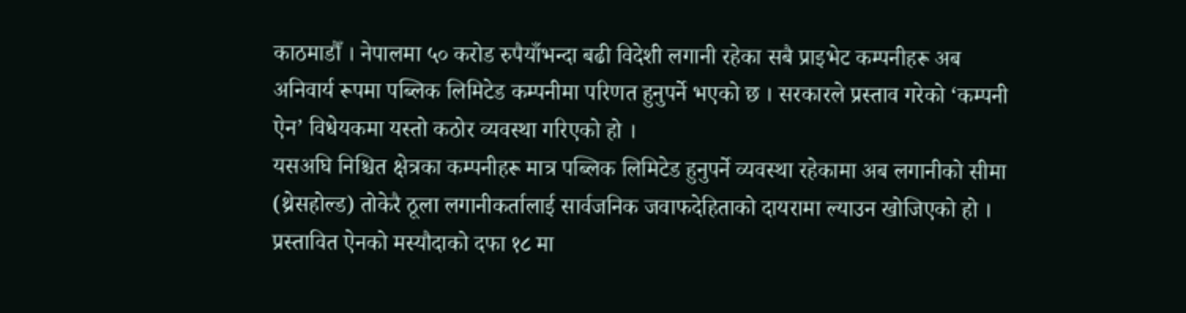काठमाडौँ । नेपालमा ५० करोड रुपैयाँभन्दा बढी विदेशी लगानी रहेका सबै प्राइभेट कम्पनीहरू अब अनिवार्य रूपमा पब्लिक लिमिटेड कम्पनीमा परिणत हुनुपर्ने भएको छ । सरकारले प्रस्ताव गरेको ‘कम्पनी ऐन’ विधेयकमा यस्तो कठोर व्यवस्था गरिएको हो ।
यसअघि निश्चित क्षेत्रका कम्पनीहरू मात्र पब्लिक लिमिटेड हुनुपर्ने व्यवस्था रहेकामा अब लगानीको सीमा (थ्रेसहोल्ड) तोकेरै ठूला लगानीकर्तालाई सार्वजनिक जवाफदेहिताको दायरामा ल्याउन खोजिएको हो ।
प्रस्तावित ऐनको मस्यौदाको दफा १८ मा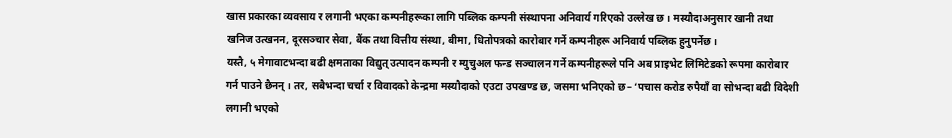खास प्रकारका व्यवसाय र लगानी भएका कम्पनीहरूका लागि पब्लिक कम्पनी संस्थापना अनिवार्य गरिएको उल्लेख छ । मस्यौदाअनुसार खानी तथा खनिज उत्खनन, दूरसञ्चार सेवा, बैंक तथा वित्तीय संस्था, बीमा, धितोपत्रको कारोबार गर्ने कम्पनीहरू अनिवार्य पब्लिक हुनुपर्नेछ ।
यस्तै, ५ मेगावाटभन्दा बढी क्षमताका विद्युत् उत्पादन कम्पनी र म्युचुअल फन्ड सञ्चालन गर्ने कम्पनीहरूले पनि अब प्राइभेट लिमिटेडको रूपमा कारोबार गर्न पाउने छैनन् । तर, सबैभन्दा चर्चा र विवादको केन्द्रमा मस्यौदाको एउटा उपखण्ड छ, जसमा भनिएको छ– ‘पचास करोड रुपैयाँ वा सोभन्दा बढी विदेशी लगानी भएको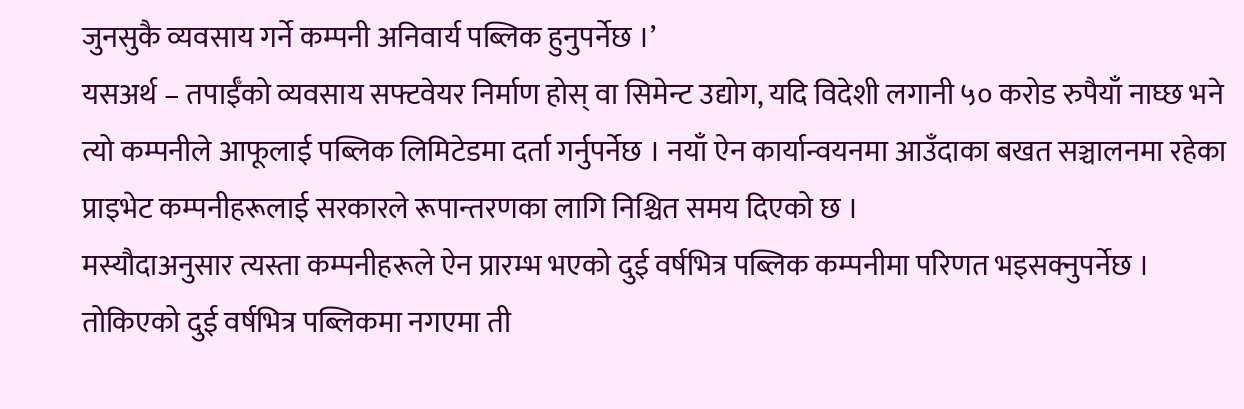जुनसुकै व्यवसाय गर्ने कम्पनी अनिवार्य पब्लिक हुनुपर्नेछ ।’
यसअर्थ – तपाईँको व्यवसाय सफ्टवेयर निर्माण होस् वा सिमेन्ट उद्योग, यदि विदेशी लगानी ५० करोड रुपैयाँ नाघ्छ भने त्यो कम्पनीले आफूलाई पब्लिक लिमिटेडमा दर्ता गर्नुपर्नेछ । नयाँ ऐन कार्यान्वयनमा आउँदाका बखत सञ्चालनमा रहेका प्राइभेट कम्पनीहरूलाई सरकारले रूपान्तरणका लागि निश्चित समय दिएको छ ।
मस्यौदाअनुसार त्यस्ता कम्पनीहरूले ऐन प्रारम्भ भएको दुई वर्षभित्र पब्लिक कम्पनीमा परिणत भइसक्नुपर्नेछ । तोकिएको दुई वर्षभित्र पब्लिकमा नगएमा ती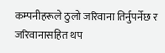कम्पनीहरूले ठुलो जरिवाना तिर्नुपर्नेछ र जरिवानासहित थप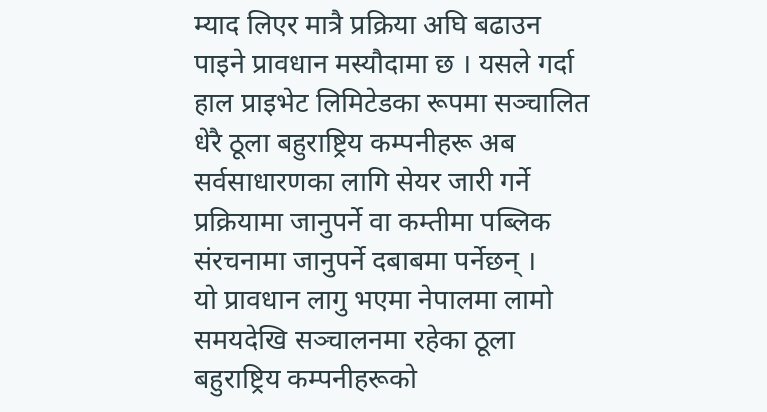म्याद लिएर मात्रै प्रक्रिया अघि बढाउन पाइने प्रावधान मस्यौदामा छ । यसले गर्दा हाल प्राइभेट लिमिटेडका रूपमा सञ्चालित धेरै ठूला बहुराष्ट्रिय कम्पनीहरू अब सर्वसाधारणका लागि सेयर जारी गर्ने प्रक्रियामा जानुपर्ने वा कम्तीमा पब्लिक संरचनामा जानुपर्ने दबाबमा पर्नेछन् ।
यो प्रावधान लागु भएमा नेपालमा लामो समयदेखि सञ्चालनमा रहेका ठूला बहुराष्ट्रिय कम्पनीहरूको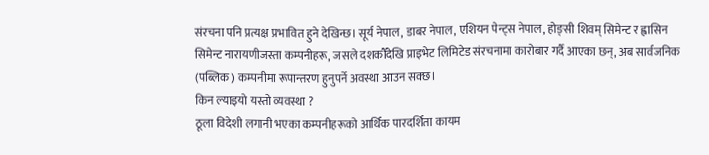संरचना पनि प्रत्यक्ष प्रभावित हुने देखिन्छ। सूर्य नेपाल, डाबर नेपाल, एशियन पेन्ट्स नेपाल, होङ्सी शिवम् सिमेन्ट र ह्वासिन सिमेन्ट नारायणीजस्ता कम्पनीहरू, जसले दशकौँदेखि प्राइभेट लिमिटेड संरचनामा कारोबार गर्दै आएका छन्, अब सार्वजनिक (पब्लिक) कम्पनीमा रूपान्तरण हुनुपर्ने अवस्था आउन सक्छ।
किन ल्याइयो यस्तो व्यवस्था ?
ठूला विदेशी लगानी भएका कम्पनीहरूको आर्थिक पारदर्शिता कायम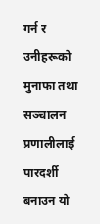गर्न र उनीहरूको मुनाफा तथा सञ्चालन प्रणालीलाई पारदर्शी बनाउन यो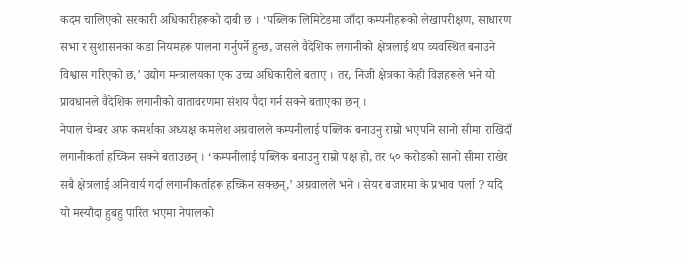कदम चालिएको सरकारी अधिकारीहरूको दाबी छ । ‘पब्लिक लिमिटेडमा जाँदा कम्पनीहरूको लेखापरीक्षण, साधारण सभा र सुशासनका कडा नियमहरू पालना गर्नुपर्ने हुन्छ, जसले वैदेशिक लगानीको क्षेत्रलाई थप व्यवस्थित बनाउने विश्वास गरिएको छ,’ उद्योग मन्त्रालयका एक उच्च अधिकारीले बताए । तर, निजी क्षेत्रका केही विज्ञहरूले भने यो प्रावधानले वैदेशिक लगानीको वातावरणमा संशय पैदा गर्न सक्ने बताएका छन् ।
नेपाल चेम्बर अफ कमर्शका अध्यक्ष कमलेश अग्रवालले कम्पनीलाई पब्लिक बनाउनु राम्रो भएपनि सानो सीमा राखिदाँ लगानीकर्ता हच्किन सक्ने बताउछन् । ‘कम्पनीलाई पब्लिक बनाउनु राम्रो पक्ष हो, तर ५० करोडको सानो सीमा राखेर सबै क्षेत्रलाई अनिवार्य गर्दा लगानीकर्ताहरू हच्किन सक्छन्,’ अग्रवालले भने । सेयर बजारमा के प्रभाव पर्ला ? यदि यो मस्यौदा हुबहु पारित भएमा नेपालको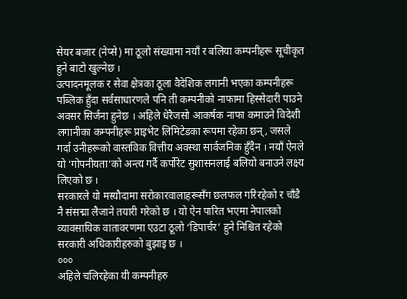सेयर बजार (नेप्से) मा ठूलो संख्यामा नयाँ र बलिया कम्पनीहरू सूचीकृत हुने बाटो खुल्नेछ ।
उत्पादनमूलक र सेवा क्षेत्रका ठूला वैदेशिक लगानी भएका कम्पनीहरू पब्लिक हुँदा सर्वसाधारणले पनि ती कम्पनीको नाफामा हिस्सेदारी पाउने अवसर सिर्जना हुनेछ । अहिले धेरैजसो आकर्षक नाफा कमाउने विदेशी लगानीका कम्पनीहरू प्राइभेट लिमिटेडका रूपमा रहेका छन्, जसले गर्दा उनीहरूको वास्तविक वित्तीय अवस्था सार्वजनिक हुँदैन । नयाँ ऐनले यो ‘गोपनीयता‘को अन्त्य गर्दै कर्पोरेट सुशासनलाई बलियो बनाउने लक्ष्य लिएको छ ।
सरकारले यो मस्यौदामा सरोकारवालाहरूसँग छलफल गरिरहेको र चाँडै नै संसद्मा लैजाने तयारी गरेको छ । यो ऐन पारित भएमा नेपालको व्यावसायिक वातावरणमा एउटा ठूलो ‘डिपार्चर’ हुने निश्चित रहेको सरकारी अधिकारीहरुको बुझाइ छ ।
०००
अहिले चलिरहेका यी कम्पनीहरु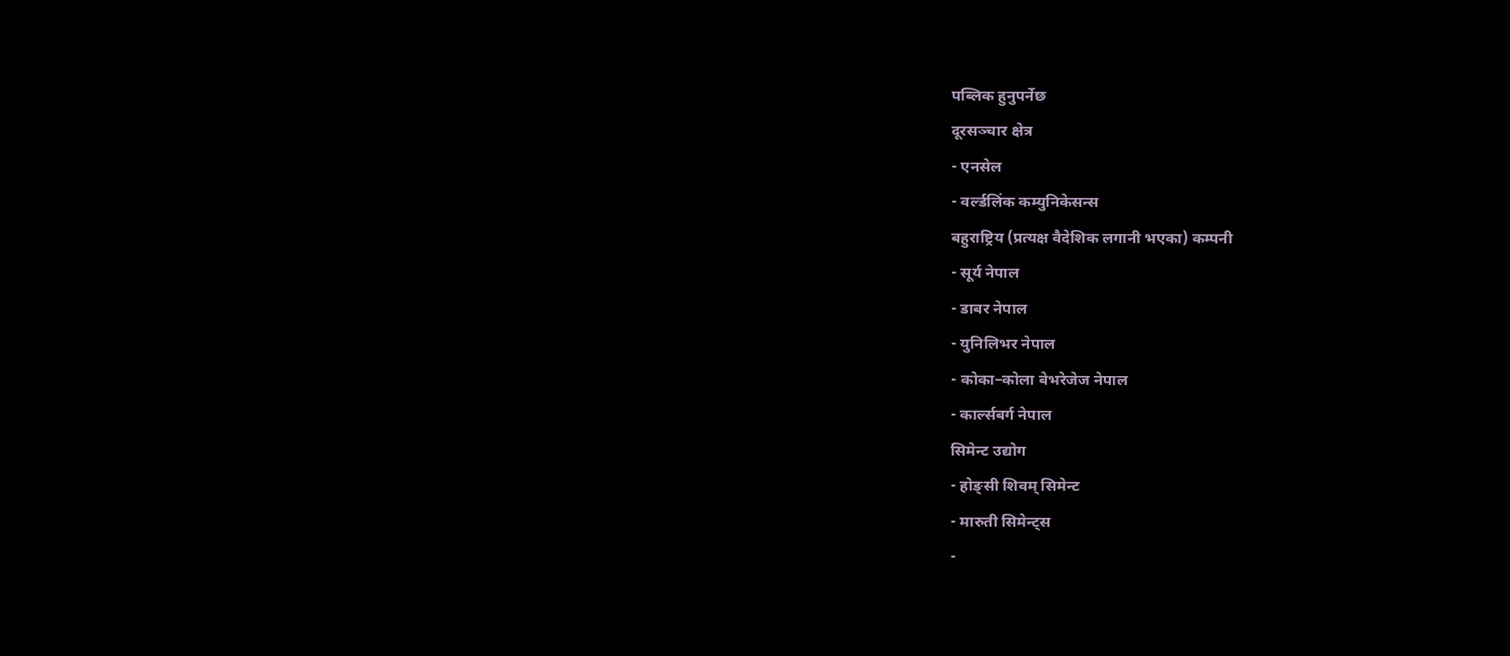पब्लिक हुनुपर्नेछ
दूरसञ्चार क्षेत्र
- एनसेल
- वर्ल्डलिंक कम्युनिकेसन्स
बहुराष्ट्रिय (प्रत्यक्ष वैदेशिक लगानी भएका) कम्पनी
- सूर्य नेपाल
- डाबर नेपाल
- युनिलिभर नेपाल
- कोका–कोला बेभरेजेज नेपाल
- कार्ल्सबर्ग नेपाल
सिमेन्ट उद्योग
- होङ्सी शिवम् सिमेन्ट
- मारुती सिमेन्ट्स
-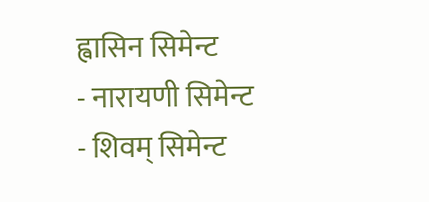ह्वासिन सिमेन्ट
- नारायणी सिमेन्ट
- शिवम् सिमेन्ट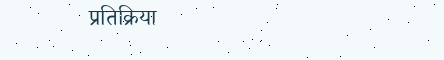प्रतिक्रिया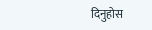दिनुहोस